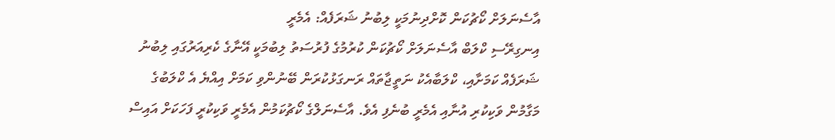އާސެނަލަށް ކޯޗުކަން ކޮށްދިނުމަކީ ލިބުނު ޝަރަފެއް: އެމެރީ
އިނގިރޭސި ކްލަބް އާސެނަލަށް ކޯޗުކަން ކުރުމުގެ ފުރުސަތު ލިބުމަކީ އޭނާގެ ކެރިއަރުގައި ލިބުނު ޝަރަފެއް ކަމަށާއި، ކްލަބާއެކު ނަތީޖާތައް ރަނގަޅުކުރަން ބޭނުންވި ކަމަށް އިއްޔެ އެ ކްލަބުގެ މަގާމުން ވަކިކުރި އުނާއި އެމެރީ ބުނެފި އެވެ. އާސެނަލްގެ ކޯޗުކަމުން އެމެރީ ވަކިކުރީ ފަހަކަށް އައިސް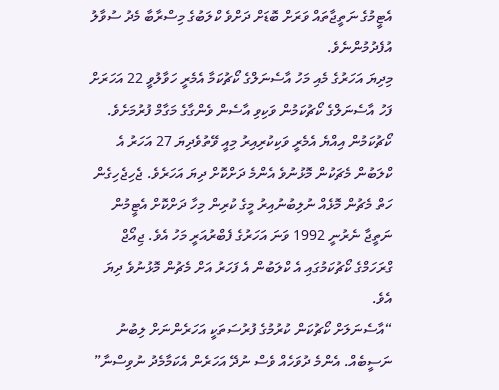އެޓީމުގެ ނަތީޖާތައް ވަރަށް ބޮޑަށް ދަށްވެ ކްލަބުގެ މިސްރާބާ މެދު ސުވާލު އުފެދުމުންނެވެ.
މިދިޔަ އަހަރުގެ މެއި މަހު އާސެނަލްގެ ކޯޗުކަމާ އެމެރީ ހަވާލުވީ 22 އަހަރަށް ފަހު އާސެނަލްގެ ކޯޗުކަމުން ވަކިވި އާސެން ވެންގާގެ މަގާމް ފުރުމަށެވެ. ކޯޗުކަމުން އިއްޔެ އެމެރީ ވަކިކުރިއިރު މިއީ ވޭތުވެދިޔަ 27 އަހަރު އެ ކްލަބުން މެޗަކުން މޮޅުނުވެ އެންމެ ދަށްކޮށް ދިޔަ އަހަރެވެ. ޖެހިޖެހިގެން ހަތް މެޗުން މޮޅެއް ނުލިބުނުއިރު މީގެ ކުރިން މިހާ ދަށްކޮށް އެޓީމުން ނަތީޖާ ނެރުނީ 1992 ވަނަ އަހަރުގެ ފެބްރުއަރީ މަހު އެވެ. ޖިއޯޖް ގްރަހަމްގެ ކޯޗުކަމުގައި އެ ކްލަބުން އެ ފަހަރު އަށް މެޗުން މޮޅުނުވެ ދިޔަ އެވެ.
“އާސެނަލަށް ކޯޗުކަން ކުރުމުގެ ފުރުސަތަކީ އަހަރެންނަށް ލިބުނު ނަސީބެއް. އެންމެ ދުވަހެއް ވެސް ނުދޭ އަހަރެން އެކަމާމެދު ނުވިސްނާ”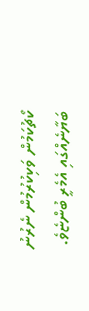ކޯޗުކަމުން ވަކިކުރުމުން ނެރުނު ބަޔާނެއްގައި އެމެރީ ބުންޏެވެ.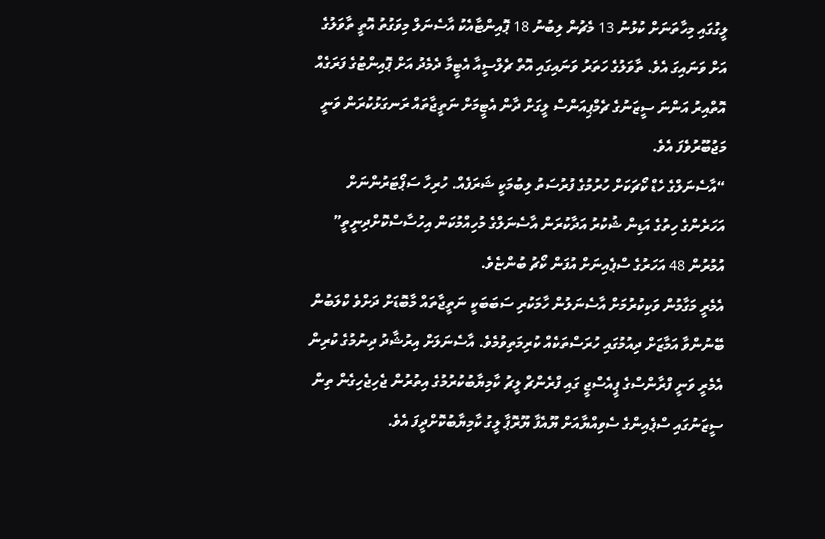ލީގުގައި މިހާތަނަށް ކުޅުނު 13 މެޗުން ލިބުނު 18 ޕޮއިންޓާއެކު އާސެނަލް މިވަގުތު އޮތީ ތާވަލުގެ އަށް ވަނައިގަ އެވެ. ތާވަލުގެ ހަތަރު ވަނައިގައި އޮތް ޗެލްސީއާ އެޓީމާ ދެމެދު އަށް ޕޮއިންޓުގެ ފަރަގެއް އޮތްއިރު އަންނަ ސީޒަނުގެ ޗެމްޕިއަންސް ލީގަށް ދާން އެޓީމަށް ނަތީޖާތައް ރަނގަޅުކުރަން ވަނީ މަޖުބޫރުވެފަ އެވެ.
“އާސެނަލްގެ ހެޑް ކޯޗަކަށް ހުރުމުގެ ފުރުސަތު ލިބުމަކީ ޝަރަފެއް. ހުރިހާ ސަޕޯޓަރުންނަށް އަހަރެންގެ ހިތުގެ އަޑިން ޝުކުރު އަދާކުރަން އާސެނަލްގެ މުހިއްމުކަން އިހުސާސްކޮށްދިނީތީ” އުމުރުން 48 އަހަރުގެ ސްޕެއިނަށް އުފަން ކޯޗު ބުންޏެވެ.
އެމެރީ މަގާމުން ވަކިކުރުމަށް އާސެނަލުން ހާމަކުރި ސަބަބަކީ ނަތީޖާތައް މާބޮޑަށް ދަށްވެ ކްލަބުން ބޭނުންވާ އަމާޒަށް ދިއުމުގައި ހުރަސްތަކެއް ކުރިމަތިވުމެވެ. އާސެނަލަށް އިރުޝާދު ދިނުމުގެ ކުރިން އެމެރީ ވަނީ ފްރާންސްގެ ޕީއެސްޖީ ގައި ފްރެންޗް ލީޗު ކާމިޔާބުކުރުމުގެ އިތުރުން ޖެހިޖެހިގެން ތިން ސީޒަނުގައި ސްޕެއިންގެ ސެވިއްޔާއަށް ޔޫއެފާ ޔޫރޮޕާ ލީގު ކާމިޔާބުކޮށްދީފަ އެވެ.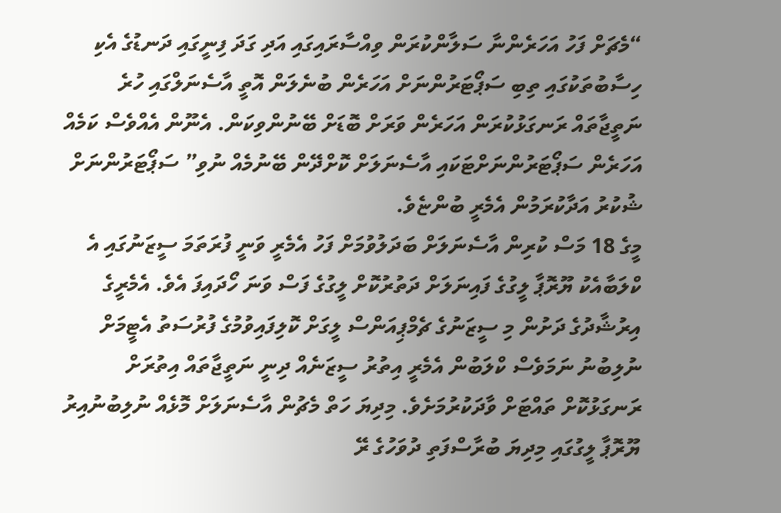“މެޗަށް ފަހު އަހަރެންނާ ސަލާންކުރަން ވިއްސާރައިގައި އަދި ގަދަ ފިނީގައި ދަނޑުގެ އެކި ހިސާބުތަކުގައި ތިބި ސަޕޯޓަރުންނަށް އަހަރެން ބުނެލަން އޮތީ އާސެނަލްގައި ހުރެ ނަތީޖާތައް ރަނގަޅުކުރަން އަހަރެން ވަރަށް ބޮޑަށް ބޭނުންވިކަން. އެނޫން އެއްވެސް ކަމެއް އަހަރެން ސަޕޯޓަރުންނަށްޓަކައި އާސެނަލަށް ކޮށްދޭން ބޭނުމެއް ނުވި” ސަޕޯޓަރުންނަށް ޝުކުރު އަދާކުރަމުން އެމެރީ ބުންޏެވެ.
މީގެ 18 މަސް ކުރިން އާސެނަލަށް ބަދަލުވުމަށް ފަހު އެމެރީ ވަނީ ފުރަތަމަ ސީޒަނުގައި އެ ކްލަބާއެކު ޔޫރޮޕާ ލީގުގެ ފައިނަލަށް ދަތުރުކޮށް ލީގުގެ ފަސް ވަނަ ހޯދައިފަ އެވެ. އެމެރީގެ އިރުޝާދުގެ ދަށުން މި ސީޒަނުގެ ޗެމްޕިއަންސް ލީގަށް ކޮލިފައިވުމުގެ ފުރުސަތު އެޓީމަށް ނުލިބުނު ނަމަވެސް ކްލަބުން އެމެރީ އިތުރު ސީޒަނެއް ދިނީ ނަތީޖާތައް އިތުރަށް ރަނގަޅުކޮށް ތައްޓަށް ވާދަކުރުމަށެވެ. މިދިޔަ ހަތް މެޗުން އާސެނަލަށް މޮޅެއް ނުލިބުނުއިރު ޔޫރޮޕާ ލީގުގައި މިދިޔަ ބުރާސްފަތި ދުވަހުގެ ރޭ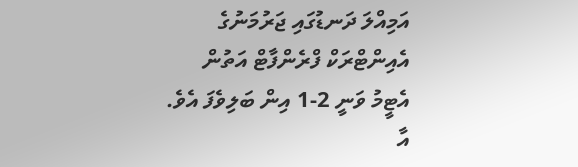އަމިއްލަ ދަނޑުގައި ޖަރުމަނުގެ އެއިންޓްރަކް ފްރެންފާޓް އަތުން އެޓީމު ވަނީ 2-1 އިން ބަލިވެފަ އެވެ.
އާ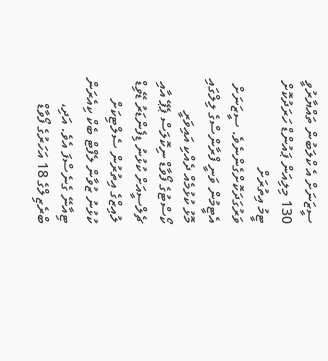ސީޒަނަށް އެ ކްލަބުން ތައްޔާރުވީ 130 މިލިއަން ޕައުންޑް ހަރަދުކޮށް ޓީމު އިތުރަށް ވަރުގަދަކޮށްގެންނެވެ. ސީޒަނަށް އެޓީމުން ވަނީ ފްރާންސްގެ ލިލްގައި މޮޅު ކުޅުމެއް ދެއްކި އައިވަރީ ކޯސްޓުގެ ފޯވާޑް ނިކޮލަސް ޕެޕޭ އާއި ޗެލްސީއަށް ކުޅުނު ޑިފެންޑަރު ޑޭވިޑް ލުއިޒްގެ އިތުރުން ސެލްޓިކަށް ކުޅުނު ޒުވާން ލެފްޓް ބެކް ކިއެރަން ޓިއާނޭ ގެނެސްފަ އެވެ. އަދި، ބްރެޒިލްގެ 18 އަހަރުގެ ފޯވާޑް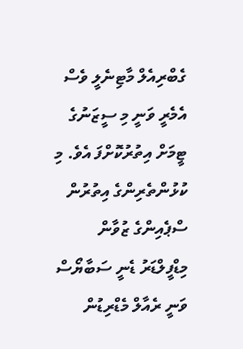ގެބްރިއެލް މާޓިނެލީ ވެސް އެމެރީ ވަނީ މި ސީޒަނުގެ ޓީމަށް އިތުރުކޮށްފަ އެވެ. މި ކުޅުންތެރިންގެ އިތުރުން ސްޕެއިންގެ ޒުވާން މިޑްފީލްޑަރު ޑެނީ ސަބާޔޯސް ވަނީ ރެއާލް މެޑްރިޑުން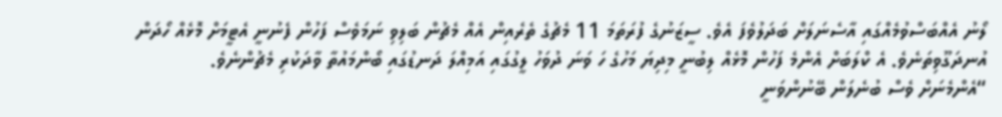ލޯނު އެއްބަސްވުމެއްގައި އާސެނަލަށް ބަދަލުވެފަ އެވެ. ސީޒަނުގެ ފުރަތަމަ 11 މެޗުގެ ތެރެއިން އެއް މެޗުން ބަލިވި ނަމަވެސް ފަހުން ފެނުނީ އެޓީމަށް މޮޅެއް ހޯދަން އުނދަގޫވިތަނެވެ. އެ ކްލަބަށް އެންމެ ފަހުން މޮޅެއް ލިބުނީ މިދިޔަ މަހުގެ ހަ ވަނަ ދުވަހު ލީގުގައި އަމިއްލަ ދަނޑުގައި ބޯންމައުތާ ވާދަކުރި މެޗުންނެވެ.
“އެންމެނަށް ވެސް ބުނެލަން ބޭނުންވަނީ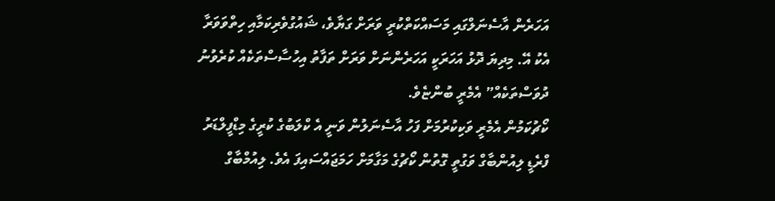އަހަރެން އާސެނަލްގައި މަސައްކަތްކުރީ ވަރަށް ގަޔާވެ، ޝައުގުވެރިކަމާއި ހިތްވަވަރާ އެކު އޭ. މިދިޔަ ދޮޅު އަހަރަކީ އަހަރެންނަށް ވަރަށް ތަފާތު އިހުސާސްތަކެއް ކުރެވުނު ދުވަސްތަކެއް” އެމެރީ ބުންޏެވެ.
ކޯޗުކަމުން އެމެރީ ވަކިކުރުމަށް ފަހު އާސެނަލުން ވަނީ އެ ކްލަބުގެ ކުރީގެ މިޑްފީލްޑަރު ފްރެޑީ ލިއުންބާގް ވަގުތީ ގޮތުން ކޯޗުގެ މަގާމަށް ހަމަޖައްސައިފަ އެވެ. ލިއުމްބާގް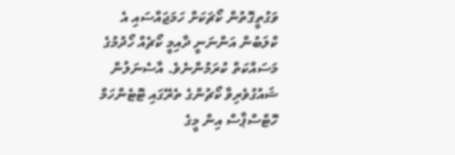ވަގުތީގޮތުން ކޯޗަކަށް ހަމަޖައްސައި އެ ކްލަބުން އަންނަނީ ދާއިމީ ކޯޗެއް ހޯދުމުގެ މަސައްކަތް ކުރަމުންނެވެ. އާސެނަލުން ޝައުގުވެރިވާ ކޯޗުންގެ ތެރޭގައި ޓޮޓެންހަމް ހޮޓްސްޕާސް އިން މީގެ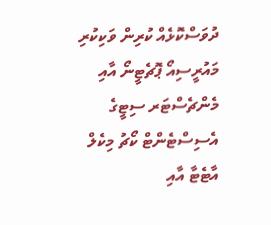ދުވަސްކޮޅެއް ކުރިން ވަކިކުރި މައުރީސިއޯ ޕޮޗެޓީނޯ އާއި މެންޗެސްޓަރ ސިޓީގެ އެސިސްޓެންޓް ކޯޗު މިކެލް އާޓެޓާ އާއި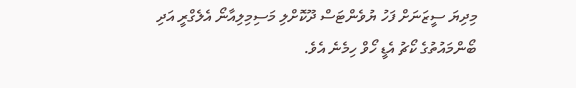މިދިޔަ ސީޒަނަށް ފަހު ޔުވެންޓަސް ދޫކޮށްލި މަސިމިލިއާނޯ އެލެގްރީ އަދި ބޯންމައުތުގެ ކޯޗު އެޑީ ހޯވް ހިމެނެ އެވެ.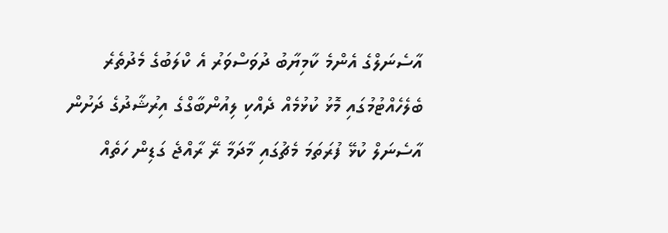އާސެނަލްގެ އެންމެ ކާމިޔާބު ދުވަސްވަރު އެ ކްލަބުގެ މެދުތެރެ ބެލެހެއްޓުމުގައި މޮޅު ކުޅުމެއް ދެއްކި ލިއުންބާގްގެ އިރުޝާދުގެ ދަށުން އާސެނަލް ކުޅޭ ފުރަތަމަ މެޗުގައި މާދަމާ ރޭ ރާއްޖެ ގަޑިން ހަތެއް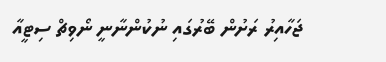ޖަހާއިރު ރަށުން ބޭރުގައި ނުކުންނާނީ ނޯވިޗް ސިޓީއާ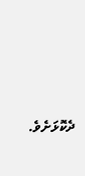ދެކޮޅަށެވެ.